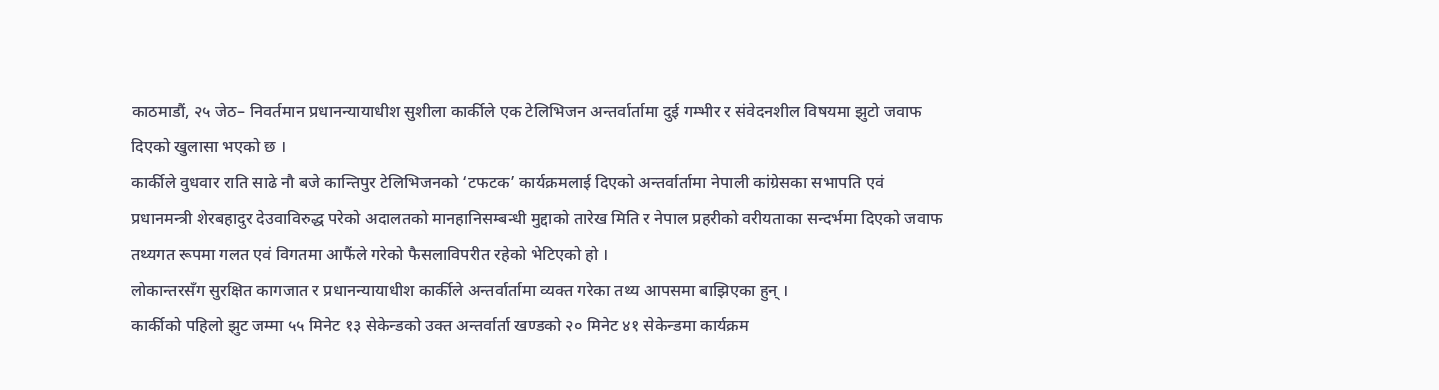काठमाडौं, २५ जेठ– निवर्तमान प्रधानन्यायाधीश सुशीला कार्कीले एक टेलिभिजन अन्तर्वार्तामा दुई गम्भीर र संवेदनशील विषयमा झुटो जवाफ दिएको खुलासा भएको छ ।
कार्कीले वुधवार राति साढे नौ बजे कान्तिपुर टेलिभिजनको ‘टफटक’ कार्यक्रमलाई दिएको अन्तर्वार्तामा नेपाली कांग्रेसका सभापति एवं प्रधानमन्त्री शेरबहादुर देउवाविरुद्ध परेको अदालतको मानहानिसम्बन्धी मुद्दाको तारेख मिति र नेपाल प्रहरीको वरीयताका सन्दर्भमा दिएको जवाफ तथ्यगत रूपमा गलत एवं विगतमा आफैंले गरेको फैसलाविपरीत रहेको भेटिएको हो ।
लोकान्तरसँग सुरक्षित कागजात र प्रधानन्यायाधीश कार्कीले अन्तर्वार्तामा व्यक्त गरेका तथ्य आपसमा बाझिएका हुन् ।
कार्कीको पहिलो झुट जम्मा ५५ मिनेट १३ सेकेन्डको उक्त अन्तर्वार्ता खण्डको २० मिनेट ४१ सेकेन्डमा कार्यक्रम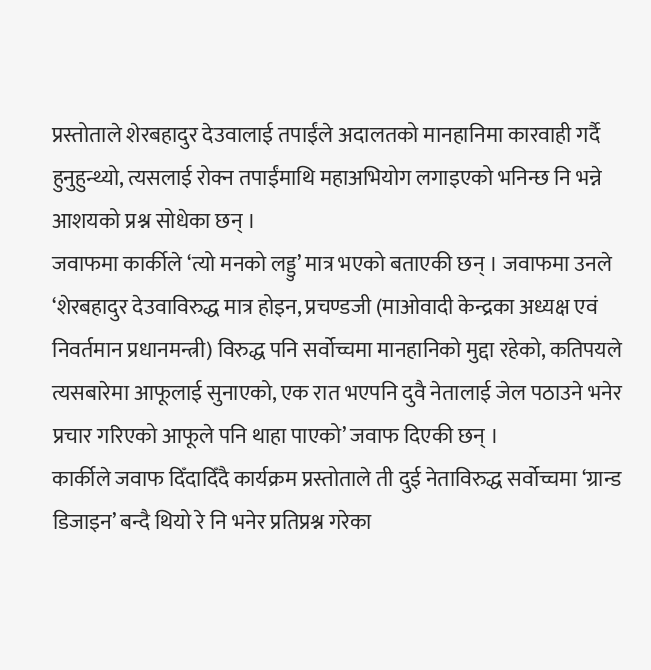प्रस्तोताले शेरबहादुर देउवालाई तपाईंले अदालतको मानहानिमा कारवाही गर्दै हुनुहुन्थ्यो, त्यसलाई रोक्न तपाईंमाथि महाअभियोग लगाइएको भनिन्छ नि भन्ने आशयको प्रश्न सोधेका छन् ।
जवाफमा कार्कीले ‘त्यो मनको लड्डु’ मात्र भएको बताएकी छन् । जवाफमा उनले ‘शेरबहादुर देउवाविरुद्ध मात्र होइन, प्रचण्डजी (माओवादी केन्द्रका अध्यक्ष एवं निवर्तमान प्रधानमन्त्री) विरुद्ध पनि सर्वोच्चमा मानहानिको मुद्दा रहेको, कतिपयले त्यसबारेमा आफूलाई सुनाएको, एक रात भएपनि दुवै नेतालाई जेल पठाउने भनेर प्रचार गरिएको आफूले पनि थाहा पाएको’ जवाफ दिएकी छन् ।
कार्कीले जवाफ दिँदादिँदै कार्यक्रम प्रस्तोताले ती दुई नेताविरुद्ध सर्वोच्चमा ‘ग्रान्ड डिजाइन’ बन्दै थियो रे नि भनेर प्रतिप्रश्न गरेका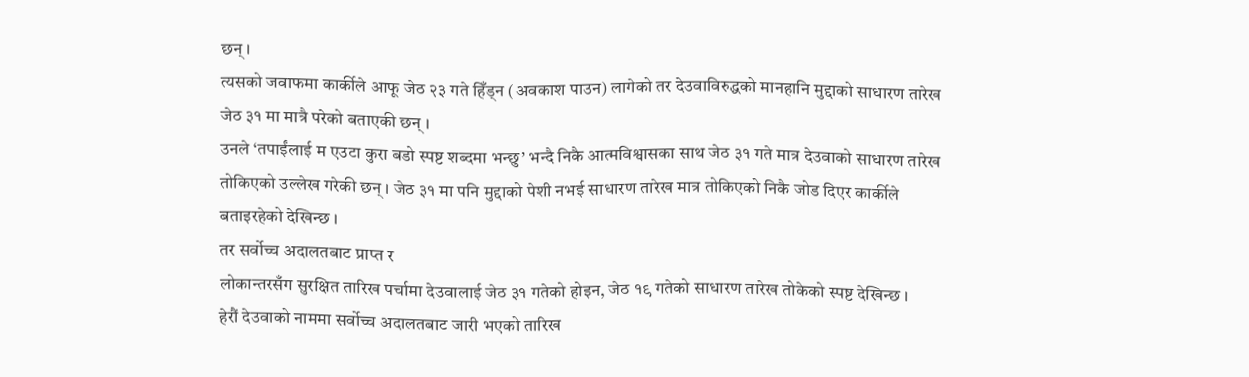छन् ।
त्यसको जवाफमा कार्कीले आफू जेठ २३ गते हिँड्न (अवकाश पाउन) लागेको तर देउवाविरुद्धको मानहानि मुद्दाको साधारण तारेख जेठ ३१ मा मात्रै परेको बताएकी छन् ।
उनले ‘तपाईंलाई म एउटा कुरा बडो स्पष्ट शब्दमा भन्छु’ भन्दै निकै आत्मविश्वासका साथ जेठ ३१ गते मात्र देउवाको साधारण तारेख तोकिएको उल्लेख गरेकी छन् । जेठ ३१ मा पनि मुद्दाको पेशी नभई साधारण तारेख मात्र तोकिएको निकै जोड दिएर कार्कीले बताइरहेको देखिन्छ ।
तर सर्वोच्च अदालतबाट प्राप्त र
लोकान्तरसँग सुरक्षित तारिख पर्चामा देउवालाई जेठ ३१ गतेको होइन, जेठ १९ गतेको साधारण तारेख तोकेको स्पष्ट देखिन्छ ।
हेरौं देउवाको नाममा सर्वोच्च अदालतबाट जारी भएको तारिख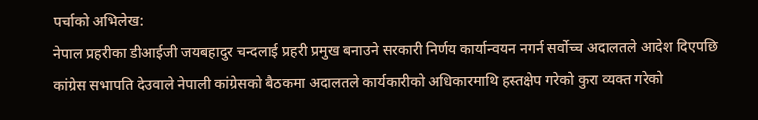पर्चाको अभिलेख:
नेपाल प्रहरीका डीआईजी जयबहादुर चन्दलाई प्रहरी प्रमुख बनाउने सरकारी निर्णय कार्यान्वयन नगर्न सर्वोच्च अदालतले आदेश दिएपछि कांग्रेस सभापति देउवाले नेपाली कांग्रेसको बैठकमा अदालतले कार्यकारीको अधिकारमाथि हस्तक्षेप गरेको कुरा व्यक्त गरेको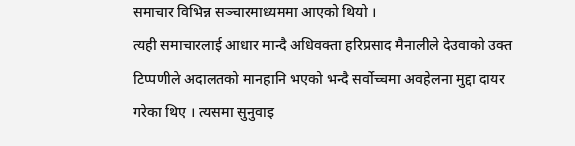समाचार विभिन्न सञ्चारमाध्यममा आएको थियो ।
त्यही समाचारलाई आधार मान्दै अधिवक्ता हरिप्रसाद मैनालीले देउवाको उक्त टिप्पणीले अदालतको मानहानि भएको भन्दै सर्वोच्चमा अवहेलना मुद्दा दायर गरेका थिए । त्यसमा सुनुवाइ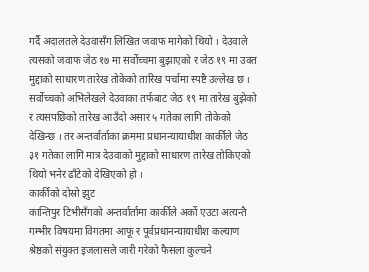गर्दै अदालतले देउवासँग लिखित जवाफ मागेको थियो । देउवाले त्यसको जवाफ जेठ १७ मा सर्वोच्चमा बुझाएको र जेठ १९ मा उक्त मुद्दाको साधारण तारेख तोकेको तारिख पर्चामा स्पष्टै उल्लेख छ ।
सर्वोच्चको अभिलेखले देउवाका तर्फबाट जेठ १९ मा तारेख बुझेको र त्यसपछिको तारेख आउँदो असार ५ गतेका लागि तोकेको देखिन्छ । तर अन्तर्वार्ताका क्रममा प्रधानन्यायाधीश कार्कीले जेठ ३१ गतेका लागि मात्र देउवाको मुद्दाको साधारण तारेख तोकिएको थियो भनेर ढाँटेको देखिएको हो ।
कार्कीको दोस्रो झुट
कान्तिपुर टिभीसँगको अन्तर्वार्तामा कार्कीले अर्को एउटा अत्यन्तै गम्भीर विषयमा विगतमा आफू र पूर्वप्रधानन्यायाधीश कल्याण श्रेष्ठको संयुक्त इजलासले जारी गरेको फैसला कुल्चने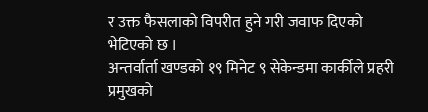र उक्त फैसलाको विपरीत हुने गरी जवाफ दिएको भेटिएको छ ।
अन्तर्वार्ता खण्डको १९ मिनेट ९ सेकेन्डमा कार्कीले प्रहरी प्रमुखको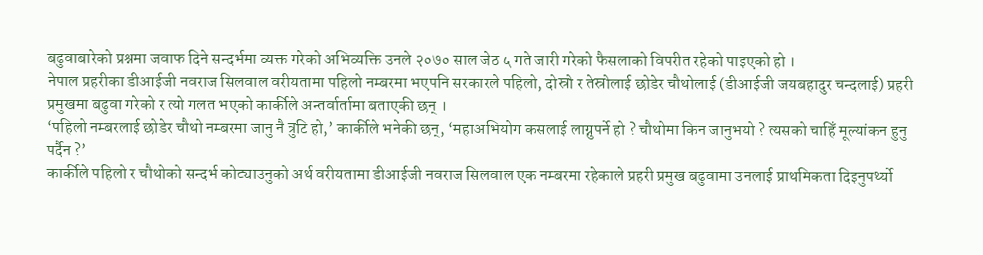बढुवाबारेको प्रश्नमा जवाफ दिने सन्दर्भमा व्यक्त गरेको अभिव्यक्ति उनले २०७० साल जेठ ५ गते जारी गरेको फैसलाको विपरीत रहेको पाइएको हो ।
नेपाल प्रहरीका डीआईजी नवराज सिलवाल वरीयतामा पहिलो नम्बरमा भएपनि सरकारले पहिलो, दोस्रो र तेस्रोलाई छोडेर चौथोलाई (डीआईजी जयबहादुर चन्दलाई) प्रहरी प्रमुखमा बढुवा गरेको र त्यो गलत भएको कार्कीले अन्तर्वार्तामा बताएकी छन् ।
‘पहिलो नम्बरलाई छोडेर चौथो नम्बरमा जानु नै त्रुटि हो,’ कार्कीले भनेकी छन्, ‘महाअभियोग कसलाई लाग्नुपर्ने हो ? चौथोमा किन जानुभयो ? त्यसको चाहिँ मूल्यांकन हुनु पर्दैन ?’
कार्कीले पहिलो र चौथोको सन्दर्भ कोट्याउनुको अर्थ वरीयतामा डीआईजी नवराज सिलवाल एक नम्बरमा रहेकाले प्रहरी प्रमुख बढुवामा उनलाई प्राथमिकता दिइनुपर्थ्यो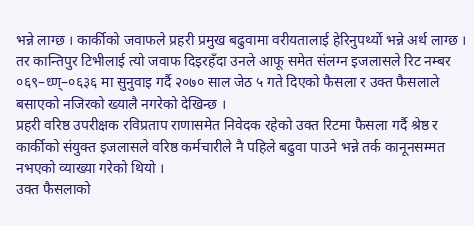भन्ने लाग्छ । कार्कीको जवाफले प्रहरी प्रमुख बढुवामा वरीयतालाई हेरिनुपर्थ्यो भन्ने अर्थ लाग्छ ।
तर कान्तिपुर टिभीलाई त्यो जवाफ दिइरहँदा उनले आफू समेत संलग्न इजलासले रिट नम्बर ०६९–ध्ण्–०६३६ मा सुनुवाइ गर्दै २०७० साल जेठ ५ गते दिएको फैसला र उक्त फैसलाले बसाएको नजिरको ख्यालै नगरेको देखिन्छ ।
प्रहरी वरिष्ठ उपरीक्षक रविप्रताप राणासमेत निवेदक रहेको उक्त रिटमा फैसला गर्दै श्रेष्ठ र कार्कीको संयुक्त इजलासले वरिष्ठ कर्मचारीले नै पहिले बढुवा पाउने भन्ने तर्क कानूनसम्मत नभएको व्याख्या गरेको थियो ।
उक्त फैसलाको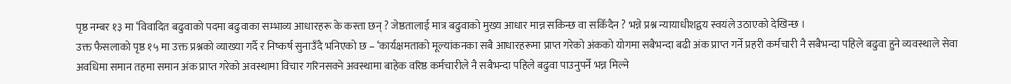पृष्ठ नम्बर १३ मा ‘विवादित बढुवाको पदमा बढुवाका सम्भाव्य आधारहरू के कस्ता छन् ? जेष्ठतालाई मात्र बढुवाको मुख्य आधार मान्न सकिन्छ वा सकिँदैन ? भन्ने प्रश्न न्यायाधीशद्वय स्वयंले उठाएको देखिन्छ ।
उक्त फैसलाको पृष्ठ १५ मा उक्त प्रश्नको व्याख्या गर्दै र निष्कर्ष सुनाउँदै भनिएको छ – ‘कार्यक्षमताको मूल्यांकनका सबै आधारहरूमा प्राप्त गरेको अंकको योगमा सबैभन्दा बढी अंक प्राप्त गर्ने प्रहरी कर्मचारी नै सबैभन्दा पहिले बढुवा हुने व्यवस्थाले सेवा अवधिमा समान तहमा समान अंक प्राप्त गरेको अवस्थामा विचार गरिनसक्ने अवस्थामा बाहेक वरिष्ठ कर्मचारीले नै सबैभन्दा पहिले बढुवा पाउनुपर्ने भन्न मिल्ने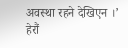अवस्था रहने देखिएन ।’
हेरौं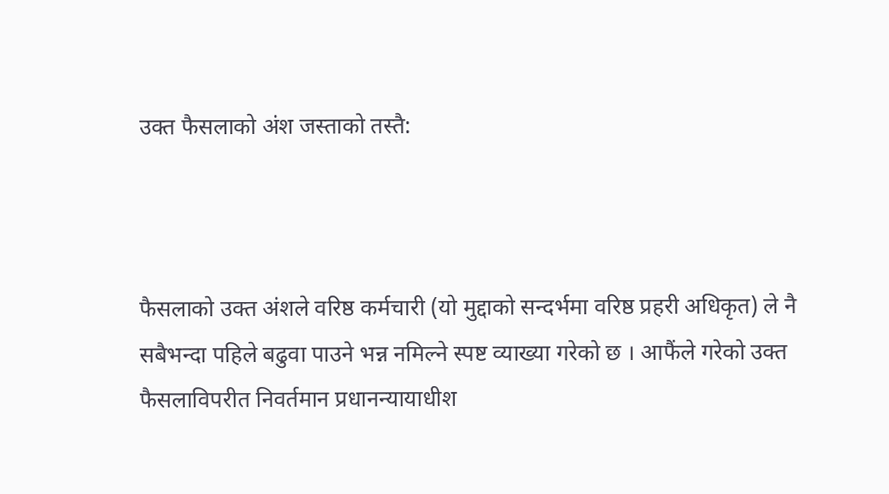उक्त फैसलाको अंश जस्ताको तस्तै:



फैसलाको उक्त अंशले वरिष्ठ कर्मचारी (यो मुद्दाको सन्दर्भमा वरिष्ठ प्रहरी अधिकृत) ले नै सबैभन्दा पहिले बढुवा पाउने भन्न नमिल्ने स्पष्ट व्याख्या गरेको छ । आफैंले गरेको उक्त फैसलाविपरीत निवर्तमान प्रधानन्यायाधीश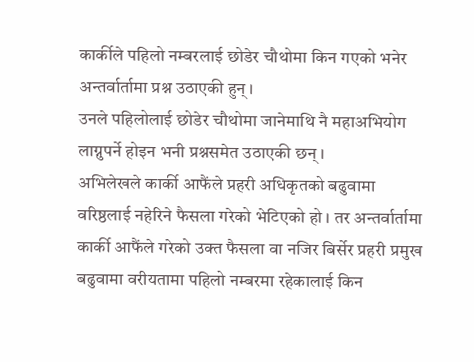कार्कीले पहिलो नम्बरलाई छोडेर चौथोमा किन गएको भनेर अन्तर्वार्तामा प्रश्न उठाएकी हुन् ।
उनले पहिलोलाई छोडेर चौथोमा जानेमाथि नै महाअभियोग लाग्नुपर्ने होइन भनी प्रश्नसमेत उठाएकी छन् ।
अभिलेखले कार्की आफैंले प्रहरी अधिकृतको बढुवामा वरिष्ठलाई नहेरिने फैसला गरेको भेटिएको हो । तर अन्तर्वार्तामा कार्की आफैंले गरेको उक्त फैसला वा नजिर बिर्सेर प्रहरी प्रमुख बढुवामा वरीयतामा पहिलो नम्बरमा रहेकालाई किन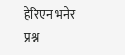हेरिएन भनेर प्रश्न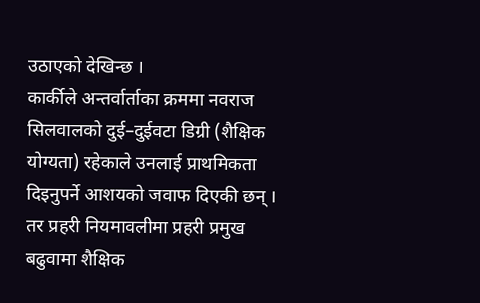उठाएको देखिन्छ ।
कार्कीले अन्तर्वार्ताका क्रममा नवराज सिलवालको दुई–दुईवटा डिग्री (शैक्षिक योग्यता) रहेकाले उनलाई प्राथमिकता दिइनुपर्ने आशयको जवाफ दिएकी छन् । तर प्रहरी नियमावलीमा प्रहरी प्रमुख बढुवामा शैक्षिक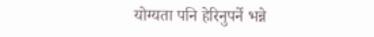योग्यता पनि हेरिनुपर्ने भन्ने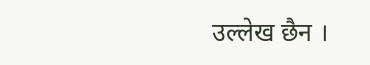उल्लेख छैन ।